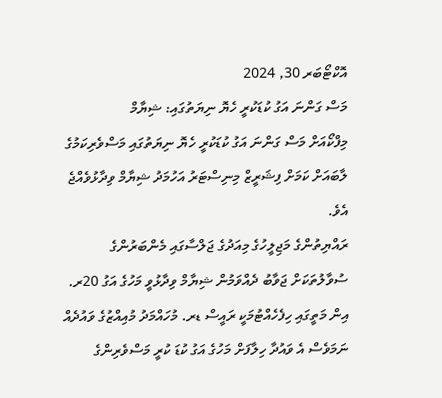އޮކްޓޯބަރ 30, 2024
މަސް ގަންނަ އަގު ކުޑަކުރީ ހެޔޮ ނިޔަތުގައި: ޝިޔާމް
މިފްކޯއަށް މަސް ގަންނަ އަގު ކުޑަކުރީ ހެޔޮ ނިޔަތުގައި މަސްވެރިކަމުގެ ލާބައަށް ކަމަށް ފިޝަރީޒް މިނިސްޓަރު އަހުމަދު ޝިޔާމް ވިދާޅުވެއްޖެ އެވެ.
ރައްޔިތުންގެ މަޖިލީހުގެ މިއަދުގެ ޖަލްސާގައި މެންބަރުންގެ ސުވާލުތަކަށް ޖަވާބު ދެއްވަމުން ޝިޔާމް ވިދާޅުވީ މަހުގެ އަގު 20ރ. އިން މަތީގައި ހިފެހެއްޓުމަކީ ރައީސް ޑރ. މުހައްމަދު މުއިއްޒުގެ ވައުދެއް ނަމަވެސް އެ ވައުދާ ހިލާފަށް މަހުގެ އަގު ކުޑަ ކުރީ މަސްވެރިންގެ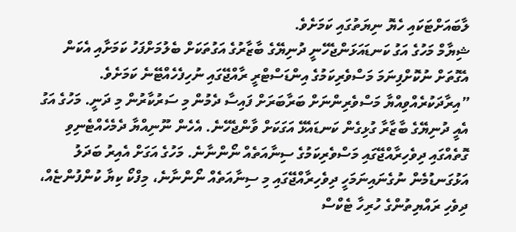ލާބައަށްޓަކައި ހެޔޮ ނިޔަތުގައި ކަމަށެވެ.
ޝިޔާމް މަހުގެ އަގު ކަނޑައަޅަންޖެހޭނީ ދުނިޔޭގެ ބާޒާރުގެ އަގުތަކަށް ބެލުމަށްފަހު ކަމަށާއި އެކަން އެގޮތަށް ނުކޮށްފިނަމަ މަސްވެރިކަމުގެ އިންޑަސްޓްރީ ރާއްޖޭގައި ނުހިފެހެއްޓޭނެ ކަމަށެވެ.
”އިރާދަކުރެއްވިއްޔާ މަސްވެރިންނަށް ބަރާބަރަށް ފައިސާ ދެމުން މި ސަރުކާރުން މި ދަނީ. މަހުގެ އަގު އެއީ ދުނިޔޭގެ ބާޒާރާ ގުޅިގެން ކަނޑައެޅޭ އަގަކަށް ވާންޖެހޭނެ. އެހެން ނޫނިއްޔާ ދެމެހެއްޓެނިވި ގޮތެއްގައި ދިވެހިރާއްޖޭގައި މަސްވެރިކަމުގެ ސިނާއަތެއް ނޯންނާނެ. މަހުގެ އަގަށް އެއިރު ބަދަލު އަޅުގަނޑުމެން ނުގެނައިނަމަހީ ދިވެހިރާއްޖޭގައި މި ސިނާއަތެއް ނޯންނާނެ، މިފްކޯ ކިޔާ ކުންފުންޏެއް، ދިވެހި ރައްޔިތުންގެ ހުރިހާ ޓެކްސް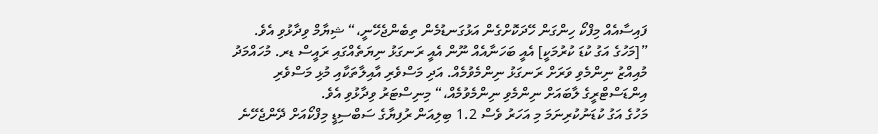ފައިސާއެއް މިފްކޯ ހިންގަން ހޭދަކޮށްގެން އަޅުގަނޑުމެން ތިބެންޖެހޭނީ،“ ޝިޔާމް ވިދާޅުވި އެވެ.
”[މަހުގެ އަގު ކުޑަ ކުރުމަކީ] އެއީ ބަހަނާއެއް ނޫން އެއީ ރަނގަޅު ނިޔަތެއްގައި ރައީސް ޑރ. މުހައްމަދު މުއިއްޒު ނިންމެވި ވަރަށް ރަނގަޅު ނިންމެވުމެއް. އަދި މަސްވެރި އާއިލާތަކާއި މުޅި މަސްވެރި އިންޑަސްޓްރީގެ ލާބައަށް ނިންމެވި ނިންމެވުމެއް،“ މިނިސްޓަރު ވިދާޅުވި އެވެ.
މަހުގެ އަގު ކުޑަނުކުރިނަމަ މި އަހަރު ވެސް 1.2 ބިލިއަން ރުފިޔާގެ ސަބްސިޑީ މިފްކޯއަށް ދޭންޖެހޭނެ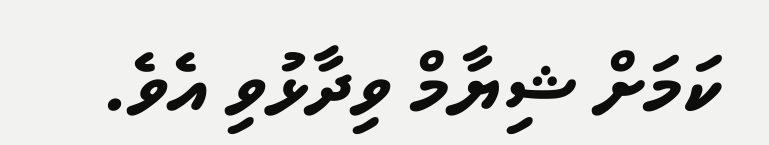ކަމަށް ޝިޔާމް ވިދާޅުވި އެވެ.